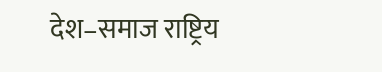देश–समाज राष्ट्रिय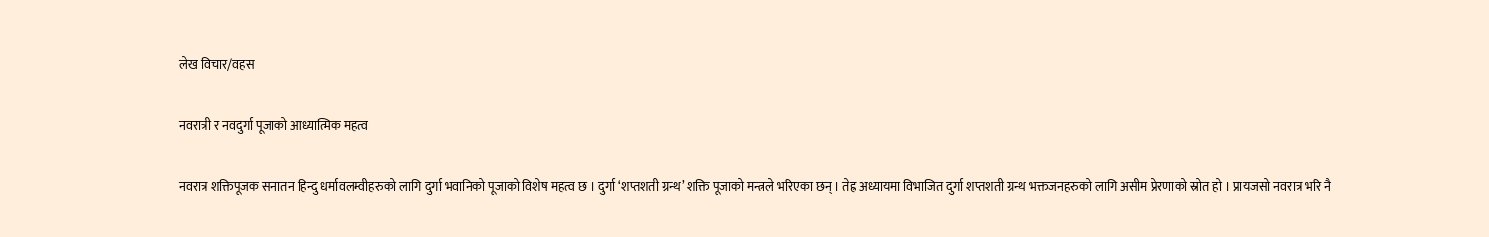लेख विचार/वहस

नवरात्री र नवदुर्गा पूजाको आध्यात्मिक महत्व

नवरात्र शक्तिपूजक सनातन हिन्दु धर्मावलम्वीहरुको लागि दुर्गा भवानिको पूजाको विशेष महत्व छ । दुर्गा ‘शप्तशती ग्रन्थ’ शक्ति पूजाको मन्त्रले भरिएका छन् । तेह्र अध्यायमा विभाजित दुर्गा शप्तशती ग्रन्थ भक्तजनहरुको लागि असीम प्रेरणाको स्रोत हो । प्रायजसो नवरात्र भरि नै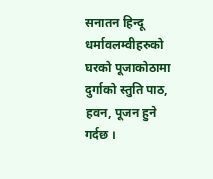सनातन हिन्दू धर्मावलम्वीहरुको घरको पूजाकोठामा दुर्गाको स्तुति पाठ, हवन, पूजन हुने गर्दछ ।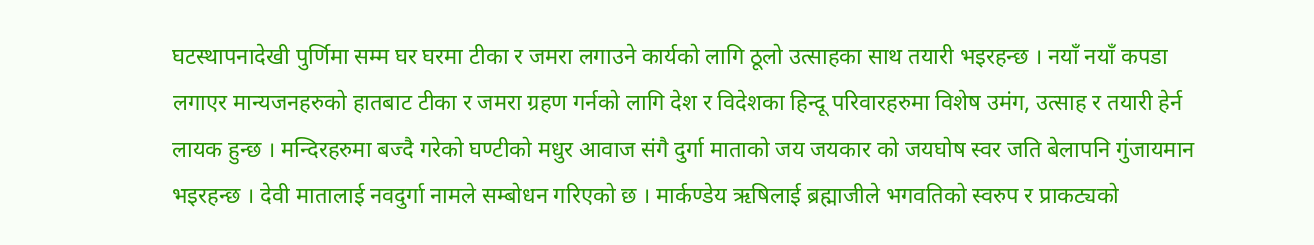घटस्थापनादेखी पुर्णिमा सम्म घर घरमा टीका र जमरा लगाउने कार्यको लागि ठूलो उत्साहका साथ तयारी भइरहन्छ । नयाँ नयाँ कपडा लगाएर मान्यजनहरुको हातबाट टीका र जमरा ग्रहण गर्नको लागि देश र विदेशका हिन्दू परिवारहरुमा विशेष उमंग, उत्साह र तयारी हेर्न लायक हुन्छ । मन्दिरहरुमा बज्दै गरेको घण्टीको मधुर आवाज संगै दुर्गा माताको जय जयकार को जयघोष स्वर जति बेलापनि गुंजायमान भइरहन्छ । देवी मातालाई नवदुर्गा नामले सम्बोधन गरिएको छ । मार्कण्डेय ऋषिलाई ब्रह्माजीले भगवतिको स्वरुप र प्राकट्यको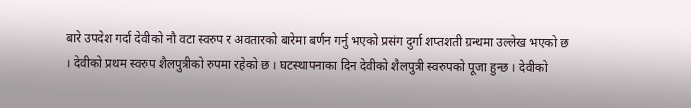बारे उपदेश गर्दा देवीको नौ वटा स्वरुप र अवतारको बारेमा बर्णन गर्नु भएको प्रसंग दुर्गा शप्तशती ग्रन्थमा उल्लेख भएको छ । देवीको प्रथम स्वरुप शैलपुत्रीको रुपमा रहेको छ । घटस्थापनाका दिन देवीको शैलपुत्री स्वरुपको पूजा हुन्छ । देवीको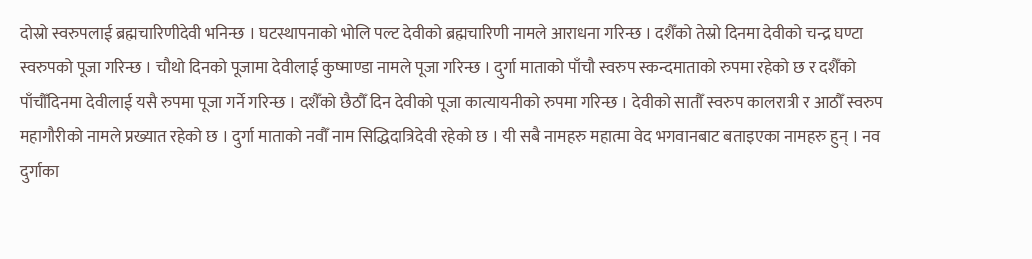दोस्रो स्वरुपलाई ब्रह्मचारिणीदेवी भनिन्छ । घटस्थापनाको भोलि पल्ट देवीको ब्रह्मचारिणी नामले आराधना गरिन्छ । दशैँको तेस्रो दिनमा देवीको चन्द्र घण्टा स्वरुपको पूजा गरिन्छ । चौथो दिनको पूजामा देवीलाई कुष्माण्डा नामले पूजा गरिन्छ । दुर्गा माताको पाँचौ स्वरुप स्कन्दमाताको रुपमा रहेको छ र दशैँको पाँचौँदिनमा देवीलाई यसै रुपमा पूजा गर्ने गरिन्छ । दशैँको छैठौँ दिन देवीको पूजा कात्यायनीको रुपमा गरिन्छ । देवीको सातौँ स्वरुप कालरात्री र आठौँ स्वरुप महागौरीको नामले प्रख्यात रहेको छ । दुर्गा माताको नवौँ नाम सिद्धिदात्रिदेवी रहेको छ । यी सबै नामहरु महात्मा वेद भगवानबाट बताइएका नामहरु हुन् । नव दुर्गाका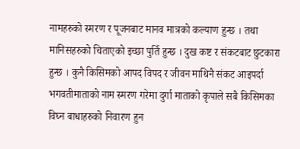नामहरुको स्मरण र पूजनबाट मानव मात्रको कल्याण हुन्छ । तथा मानिसहरुको चिताएको इच्छा पुर्ति हुन्छ । दुख कष्ट र संकटबाट छुटकारा हुन्छ । कुनै किसिमको आपद विपद र जीवन माथिनै संकट आइपर्दा भगवतीमाताको नाम स्मरण गरेमा दुर्गा माताको कृपाले सबै किसिमका विघ्न बाधाहरुको निवारण हुन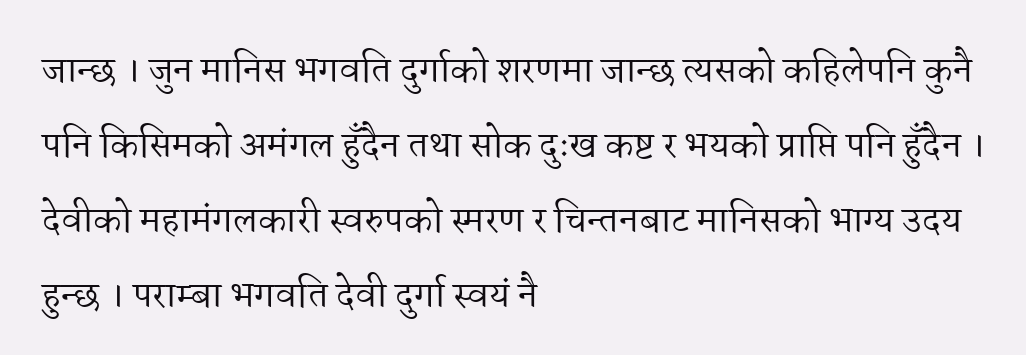जान्छ । जुन मानिस भगवति दुर्गाको शरणमा जान्छ त्यसको कहिलेपनि कुनै पनि किसिमको अमंगल हुँदैन तथा सोक दुःख कष्ट र भयको प्राप्ति पनि हुँदैन ।
देवीको महामंगलकारी स्वरुपको स्मरण र चिन्तनबाट मानिसको भाग्य उदय हुन्छ । पराम्बा भगवति देवी दुर्गा स्वयं नै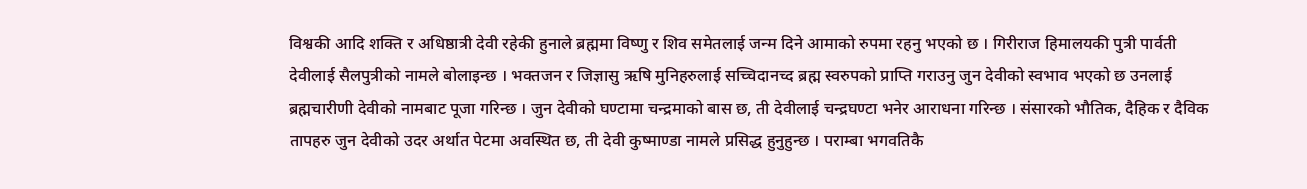विश्वकी आदि शक्ति र अधिष्ठात्री देवी रहेकी हुनाले ब्रह्ममा विष्णु र शिव समेतलाई जन्म दिने आमाको रुपमा रहनु भएको छ । गिरीराज हिमालयकी पुत्री पार्वती देवीलाई सैलपुत्रीको नामले बोलाइन्छ । भक्तजन र जिज्ञासु ऋषि मुनिहरुलाई सच्चिदानच्द ब्रह्म स्वरुपको प्राप्ति गराउनु जुन देवीको स्वभाव भएको छ उनलाई ब्रह्मचारीणी देवीको नामबाट पूजा गरिन्छ । जुन देवीको घण्टामा चन्द्रमाको बास छ, ती देवीलाई चन्द्रघण्टा भनेर आराधना गरिन्छ । संसारको भौतिक, दैहिक र दैविक तापहरु जुन देवीको उदर अर्थात पेटमा अवस्थित छ, ती देवी कुष्माण्डा नामले प्रसिद्ध हुनुहुन्छ । पराम्बा भगवतिकै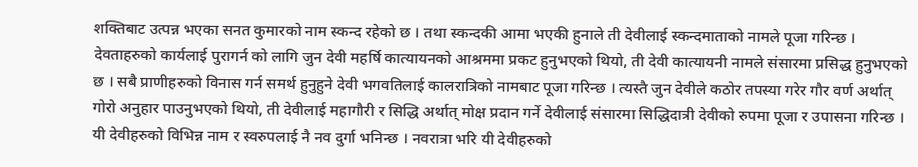शक्तिबाट उत्पन्न भएका सनत कुमारको नाम स्कन्द रहेको छ । तथा स्कन्दकी आमा भएकी हुनाले ती देवीलाई स्कन्दमाताको नामले पूजा गरिन्छ । देवताहरुको कार्यलाई पुरागर्न को लागि जुन देवी महर्षि कात्यायनको आश्रममा प्रकट हुनुभएको थियो, ती देवी कात्यायनी नामले संसारमा प्रसिद्ध हुनुभएको छ । सबै प्राणीहरुको विनास गर्न समर्थ हुनुहुने देवी भगवतिलाई कालरात्रिको नामबाट पूजा गरिन्छ । त्यस्तै जुन देवीले कठोर तपस्या गरेर गौर वर्ण अर्थात् गोरो अनुहार पाउनुभएको थियो, ती देवीलाई महागौरी र सिद्धि अर्थात् मोक्ष प्रदान गर्ने देवीलाई संसारमा सिद्धिदात्री देवीको रुपमा पूजा र उपासना गरिन्छ । यी देवीहरुको विभिन्न नाम र स्वरुपलाई नै नव दुर्गा भनिन्छ । नवरात्रा भरि यी देवीहरुको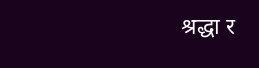श्रद्धा र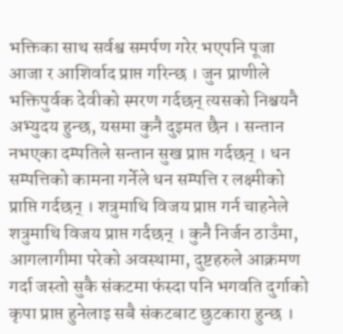भक्तिका साथ सर्वश्व समर्पण गरेर भएपनि पूजा आजा र आशिर्वाद प्राप्त गरिन्छ । जुन प्राणीले भक्तिपुर्वक देवीको स्मरण गर्दछन् त्यसको निश्चयनै अभ्युदय हुन्छ, यसमा कुनै दुइमत छैन । सन्तान नभएका दम्पतिले सन्तान सुख प्राप्त गर्दछन् । धन सम्पत्तिको कामना गर्नेले धन सम्पत्ति र लक्ष्मीको प्राप्ति गर्दछन् । शत्रुमाथि विजय प्राप्त गर्न चाहनेले शत्रुमाथि विजय प्राप्त गर्दछन् । कुनै निर्जन ठाउँमा, आगलागीमा परेको अवस्थामा, दुष्टहरुले आक्रमण गर्दा जस्तो सुकै संकटमा फंस्दा पनि भगवति दुर्गाको कृपा प्राप्त हुनेलाइ सबै संकटबाट छुटकारा हुन्छ ।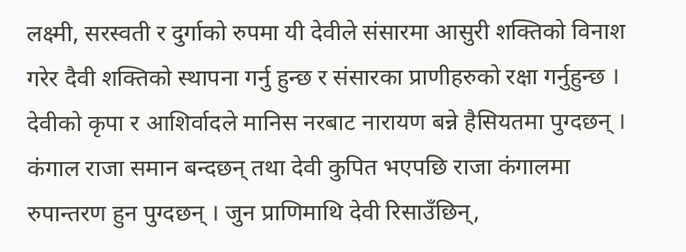लक्ष्मी, सरस्वती र दुर्गाको रुपमा यी देवीले संसारमा आसुरी शक्तिको विनाश गरेर दैवी शक्तिको स्थापना गर्नु हुन्छ र संसारका प्राणीहरुको रक्षा गर्नुहुन्छ । देवीको कृपा र आशिर्वादले मानिस नरबाट नारायण बन्ने हैसियतमा पुग्दछन् । कंगाल राजा समान बन्दछन् तथा देवी कुपित भएपछि राजा कंगालमा रुपान्तरण हुन पुग्दछन् । जुन प्राणिमाथि देवी रिसाउँछिन्,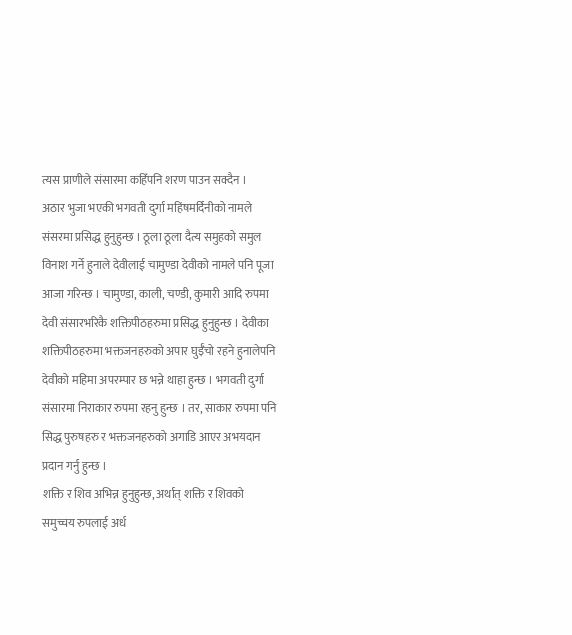त्यस प्राणीले संसारमा कहिँपनि शरण पाउन सक्दैन ।
अठार भुजा भएकी भगवती दुर्गा महिंषमर्दिनीको नामले संसरमा प्रसिद्ध हुनुहुन्छ । ठूला ठूला दैत्य समुहको समुल विनाश गर्ने हुनाले देवीलाई चामुण्डा देवीको नामले पनि पूजा आजा गरिन्छ । चामुण्डा, काली, चण्डी, कुमारी आदि रुपमा देवी संसारभरिकै शक्तिपीठहरुमा प्रसिद्ध हुनुहुन्छ । देवीका शक्तिपीठहरुमा भक्तजनहरुको अपार घुईँचो रहने हुनालेपनि देवीको महिमा अपरम्पार छ भन्ने थाहा हुन्छ । भगवती दुर्गा संसारमा निराकार रुपमा रहनु हुन्छ । तर, साकार रुपमा पनि सिद्ध पुरुषहरु र भक्तजनहरुको अगाडि आएर अभयदान प्रदान गर्नु हुन्छ ।
शक्ति र शिव अभिन्न हुनुहुन्छ, अर्थात् शक्ति र शिवको समुच्चय रुपलाई अर्ध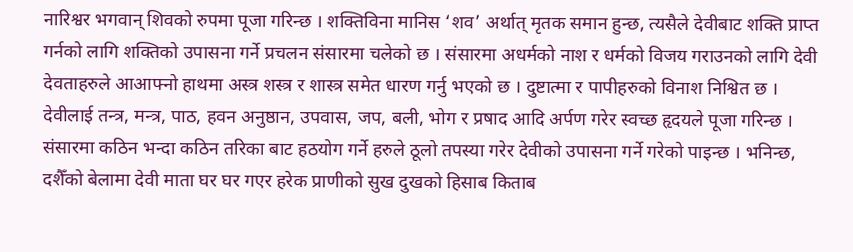नारिश्वर भगवान् शिवको रुपमा पूजा गरिन्छ । शक्तिविना मानिस ‘शव’ अर्थात् मृतक समान हुन्छ, त्यसैले देवीबाट शक्ति प्राप्त गर्नको लागि शक्तिको उपासना गर्ने प्रचलन संसारमा चलेको छ । संसारमा अधर्मको नाश र धर्मको विजय गराउनको लागि देवी देवताहरुले आआफ्नो हाथमा अस्त्र शस्त्र र शास्त्र समेत धारण गर्नु भएको छ । दुष्टात्मा र पापीहरुको विनाश निश्वित छ । देवीलाई तन्त्र, मन्त्र, पाठ, हवन अनुष्ठान, उपवास, जप, बली, भोग र प्रषाद आदि अर्पण गरेर स्वच्छ हृदयले पूजा गरिन्छ । संसारमा कठिन भन्दा कठिन तरिका बाट हठयोग गर्ने हरुले ठूलो तपस्या गरेर देवीको उपासना गर्ने गरेको पाइन्छ । भनिन्छ, दशैँको बेलामा देवी माता घर घर गएर हरेक प्राणीको सुख दुखको हिसाब किताब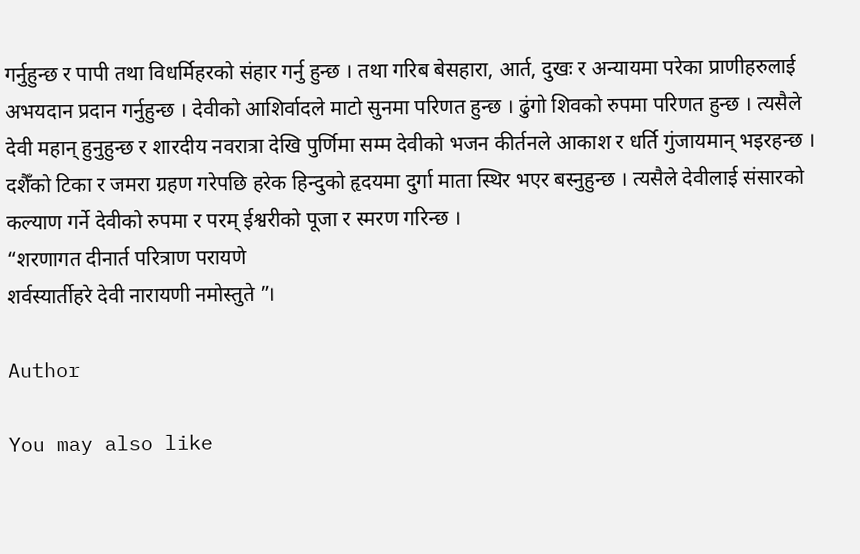गर्नुहुन्छ र पापी तथा विधर्मिहरको संहार गर्नु हुन्छ । तथा गरिब बेसहारा, आर्त, दुखः र अन्यायमा परेका प्राणीहरुलाई अभयदान प्रदान गर्नुहुन्छ । देवीको आशिर्वादले माटो सुनमा परिणत हुन्छ । ढुंगो शिवको रुपमा परिणत हुन्छ । त्यसैले देवी महान् हुनुहुन्छ र शारदीय नवरात्रा देखि पुर्णिमा सम्म देवीको भजन कीर्तनले आकाश र धर्ति गुंजायमान् भइरहन्छ । दशैँको टिका र जमरा ग्रहण गरेपछि हरेक हिन्दुको हृदयमा दुर्गा माता स्थिर भएर बस्नुहुन्छ । त्यसैले देवीलाई संसारको कल्याण गर्ने देवीको रुपमा र परम् ईश्वरीको पूजा र स्मरण गरिन्छ ।
“शरणागत दीनार्त परित्राण परायणे
शर्वस्यार्तीहरे देवी नारायणी नमोस्तुते ”।

Author

You may also like